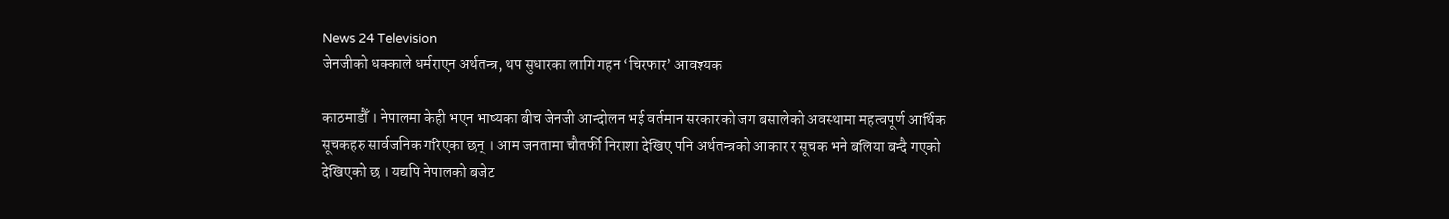News 24 Television
जेनजीको धक्काले धर्मराएन अर्थतन्त्र, थप सुधारका लागि गहन ‘चिरफार’ आवश्यक

काठमाडौँ । नेपालमा केही भएन भाष्यका बीच जेनजी आन्दोलन भई वर्तमान सरकारको जग बसालेको अवस्थामा महत्वपूर्ण आर्थिक सूचकहरु सार्वजनिक गरिएका छन् । आम जनतामा चौतर्फी निराशा देखिए पनि अर्थतन्त्रको आकार र सूचक भने बलिया बन्दै गएको देखिएको छ । यद्यपि नेपालको बजेट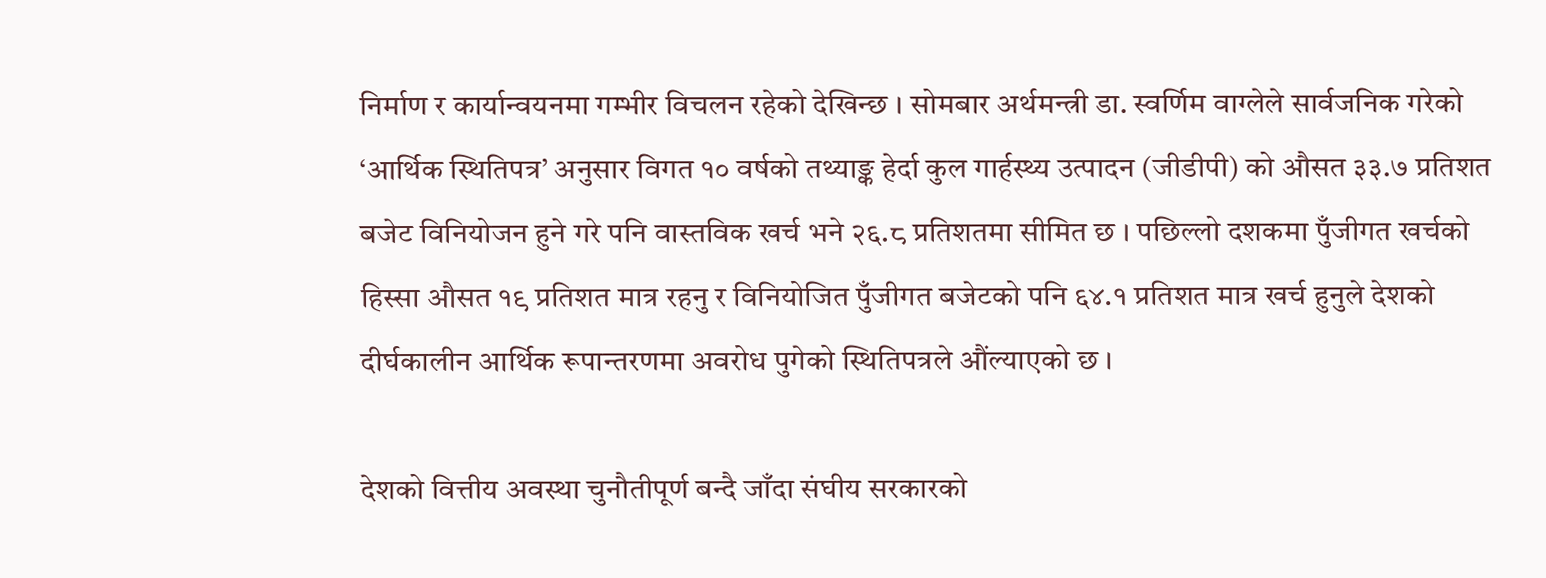निर्माण र कार्यान्वयनमा गम्भीर विचलन रहेको देखिन्छ । सोमबार अर्थमन्त्री डा. स्वर्णिम वाग्लेले सार्वजनिक गरेको ‘आर्थिक स्थितिपत्र’ अनुसार विगत १० वर्षको तथ्याङ्क हेर्दा कुल गार्हस्थ्य उत्पादन (जीडीपी) को औसत ३३.७ प्रतिशत बजेट विनियोजन हुने गरे पनि वास्तविक खर्च भने २६.८ प्रतिशतमा सीमित छ । पछिल्लो दशकमा पुँजीगत खर्चको हिस्सा औसत १९ प्रतिशत मात्र रहनु र विनियोजित पुँजीगत बजेटको पनि ६४.१ प्रतिशत मात्र खर्च हुनुले देशको दीर्घकालीन आर्थिक रूपान्तरणमा अवरोध पुगेको स्थितिपत्रले औंल्याएको छ ।

देशको वित्तीय अवस्था चुनौतीपूर्ण बन्दै जाँदा संघीय सरकारको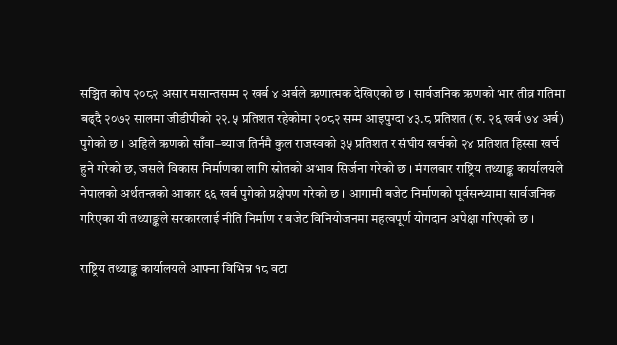सञ्चित कोष २०८२ असार मसान्तसम्म २ खर्ब ४ अर्बले ऋणात्मक देखिएको छ । सार्वजनिक ऋणको भार तीव्र गतिमा बढ्दै २०७२ सालमा जीडीपीको २२.५ प्रतिशत रहेकोमा २०८२ सम्म आइपुग्दा ४३.८ प्रतिशत (रु. २६ खर्ब ७४ अर्ब) पुगेको छ । अहिले ऋणको साँवा–ब्याज तिर्नमै कुल राजस्वको ३५ प्रतिशत र संघीय खर्चको २४ प्रतिशत हिस्सा खर्च हुने गरेको छ, जसले विकास निर्माणका लागि स्रोतको अभाव सिर्जना गरेको छ । मंगलबार राष्ट्रिय तथ्याङ्क कार्यालयले नेपालको अर्थतन्त्रको आकार ६६ खर्ब पुगेको प्रक्षेपण गरेको छ । आगामी बजेट निर्माणको पूर्वसन्ध्यामा सार्वजनिक गरिएका यी तथ्याङ्कले सरकारलाई नीति निर्माण र बजेट विनियोजनमा महत्वपूर्ण योगदान अपेक्षा गरिएको छ ।

राष्ट्रिय तथ्याङ्क कार्यालयले आफ्ना विभिन्न १८ वटा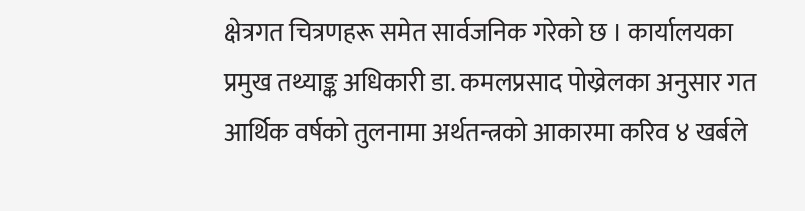क्षेत्रगत चित्रणहरू समेत सार्वजनिक गरेको छ । कार्यालयका प्रमुख तथ्याङ्क अधिकारी डा. कमलप्रसाद पोख्रेलका अनुसार गत आर्थिक वर्षको तुलनामा अर्थतन्त्रको आकारमा करिव ४ खर्बले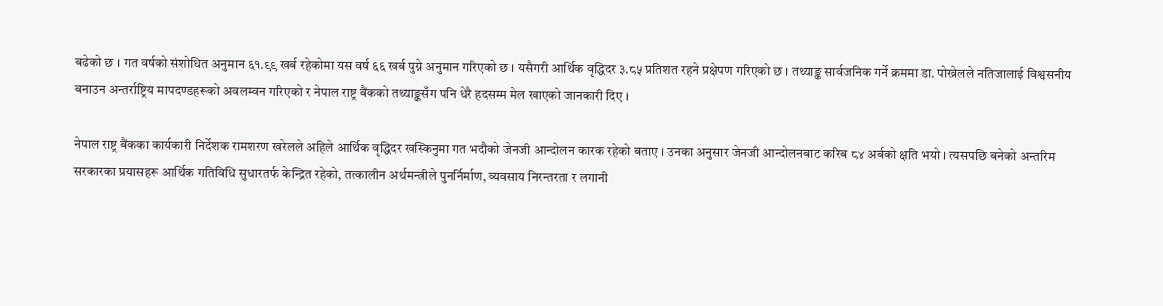बढेको छ । गत वर्षको संशोधित अनुमान ६१.९९ खर्ब रहेकोमा यस वर्ष ६६ खर्ब पुग्ने अनुमान गरिएको छ । यसैगरी आर्थिक वृद्धिदर ३.८५ प्रतिशत रहने प्रक्षेपण गरिएको छ । तथ्याङ्क सार्वजनिक गर्ने क्रममा डा. पोख्रेलले नतिजालाई विश्वसनीय बनाउन अन्तर्राष्ट्रिय मापदण्डहरूको अवलम्वन गरिएको र नेपाल राष्ट्र बैंकको तथ्याङ्कसँग पनि धेरै हदसम्म मेल खाएको जानकारी दिए ।

नेपाल राष्ट्र बैंकका कार्यकारी निर्देशक रामशरण खरेलले अहिले आर्थिक वृद्धिदर खस्किनुमा गत भदौको जेनजी आन्दोलन कारक रहेको बताए । उनका अनुसार जेनजी आन्दोलनबाट करिब ८४ अर्बको क्षति भयो । त्यसपछि बनेको अन्तरिम सरकारका प्रयासहरू आर्थिक गतिविधि सुधारतर्फ केन्द्रित रहेको, तत्कालीन अर्थमन्त्रीले पुनर्निर्माण, व्यवसाय निरन्तरता र लगानी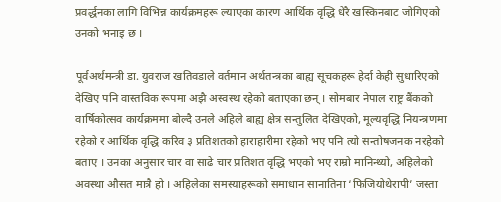प्रवर्द्धनका लागि विभिन्न कार्यक्रमहरू ल्याएका कारण आर्थिक वृद्धि धेरै खस्किनबाट जोगिएको उनको भनाइ छ ।

पूर्वअर्थमन्त्री डा. युवराज खतिवडाले वर्तमान अर्थतन्त्रका बाह्य सूचकहरू हेर्दा केही सुधारिएको देखिए पनि वास्तविक रूपमा अझै अस्वस्थ रहेको बताएका छन् । सोमबार नेपाल राष्ट्र बैंकको वार्षिकोत्सव कार्यक्रममा बोल्दै उनले अहिले बाह्य क्षेत्र सन्तुलित देखिएको, मूल्यवृद्धि नियन्त्रणमा रहेको र आर्थिक वृद्धि करिव ३ प्रतिशतको हाराहारीमा रहेको भए पनि त्यो सन्तोषजनक नरहेको बताए । उनका अनुसार चार वा साढे चार प्रतिशत वृद्धि भएको भए राम्रो मानिन्थ्यो, अहिलेको अवस्था औसत मात्रै हो । अहिलेका समस्याहरूको समाधान सानातिना ‘फिजियोथेरापी’ जस्ता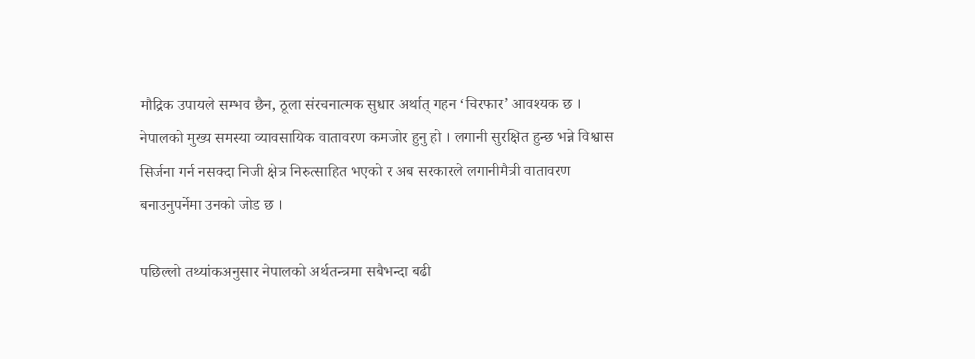मौद्रिक उपायले सम्भव छैन, ठूला संरचनात्मक सुधार अर्थात् गहन ‘चिरफार’ आवश्यक छ । नेपालको मुख्य समस्या व्यावसायिक वातावरण कमजोर हुनु हो । लगानी सुरक्षित हुन्छ भन्ने विश्वास सिर्जना गर्न नसक्दा निजी क्षेत्र निरुत्साहित भएको र अब सरकारले लगानीमैत्री वातावरण बनाउनुपर्नेमा उनको जोड छ ।

पछिल्लो तथ्यांकअनुसार नेपालको अर्थतन्त्रमा सबैभन्दा बढी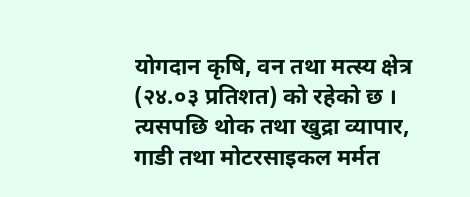योगदान कृषि, वन तथा मत्स्य क्षेत्र (२४.०३ प्रतिशत) को रहेको छ । त्यसपछि थोक तथा खुद्रा व्यापार, गाडी तथा मोटरसाइकल मर्मत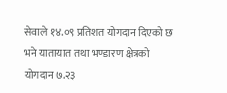सेवाले १४.०९ प्रतिशत योगदान दिएको छ भने यातायात तथा भण्डारण क्षेत्रको योगदान ७.२३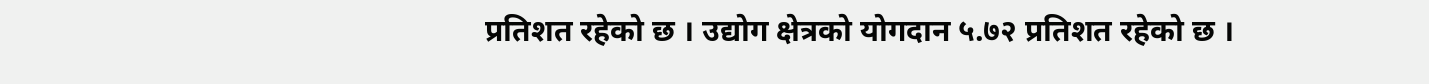प्रतिशत रहेको छ । उद्योग क्षेत्रको योगदान ५.७२ प्रतिशत रहेको छ ।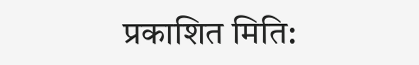प्रकाशित मिति: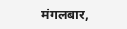मंगलबार,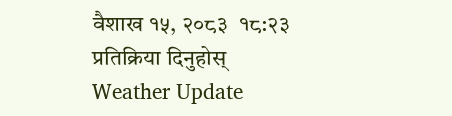वैशाख १५, २०८३  १८:२३
प्रतिक्रिया दिनुहोस्
Weather Update